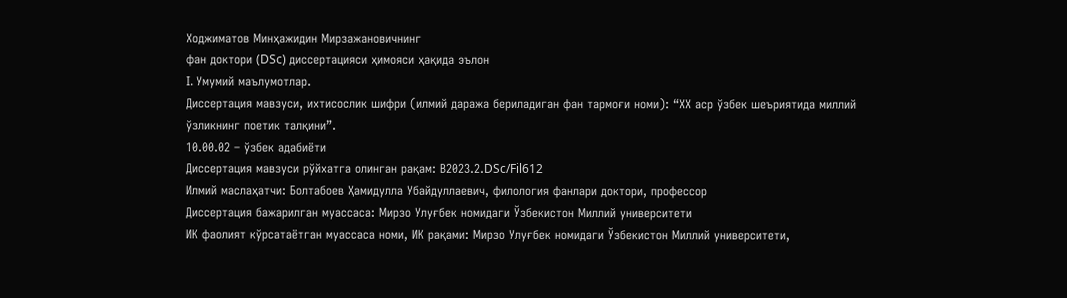Ходжиматов Минҳажидин Мирзажановичнинг
фан доктори (DSc) диссертацияси ҳимояси ҳақида эълон
I. Умумий маълумотлар.
Диссертация мавзуси, ихтисослик шифри (илмий даража бериладиган фан тармоғи номи): “ХХ аср ўзбек шеъриятида миллий ўзликнинг поетик талқини”.
10.00.02 – ўзбек адабиёти
Диссертация мавзуси рўйхатга олинган рақам: В2023.2.DSc/Fil612
Илмий маслаҳатчи: Болтабоев Ҳамидулла Убайдуллаевич, филология фанлари доктори, профессор
Диссертация бажарилган муассаса: Мирзо Улуғбек номидаги Ўзбекистон Миллий университети
ИК фаолият кўрсатаётган муассаса номи, ИК рақами: Мирзо Улуғбек номидаги Ўзбекистон Миллий университети,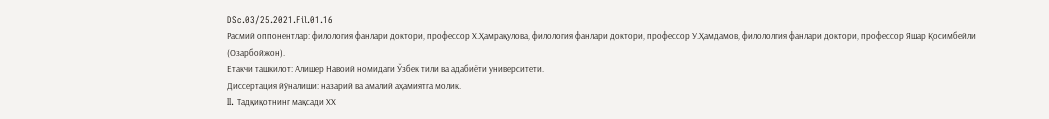DSc.03/25.2021.Fil.01.16
Расмий оппонентлар: филология фанлари доктори, профессор Х.Ҳамрақулова, филология фанлари доктори, профессор У.Ҳамдамов, филололгия фанлари доктори, профессор Яшар Қосимбейли (Озарбойжон).
Етакчи ташкилот: Алишер Навоий номидаги Ўзбек тили ва адабиёти университети.
Диссертация йўналиши: назарий ва амалий аҳамиятга молик.
II. Тадқиқотнинг мақсади ХХ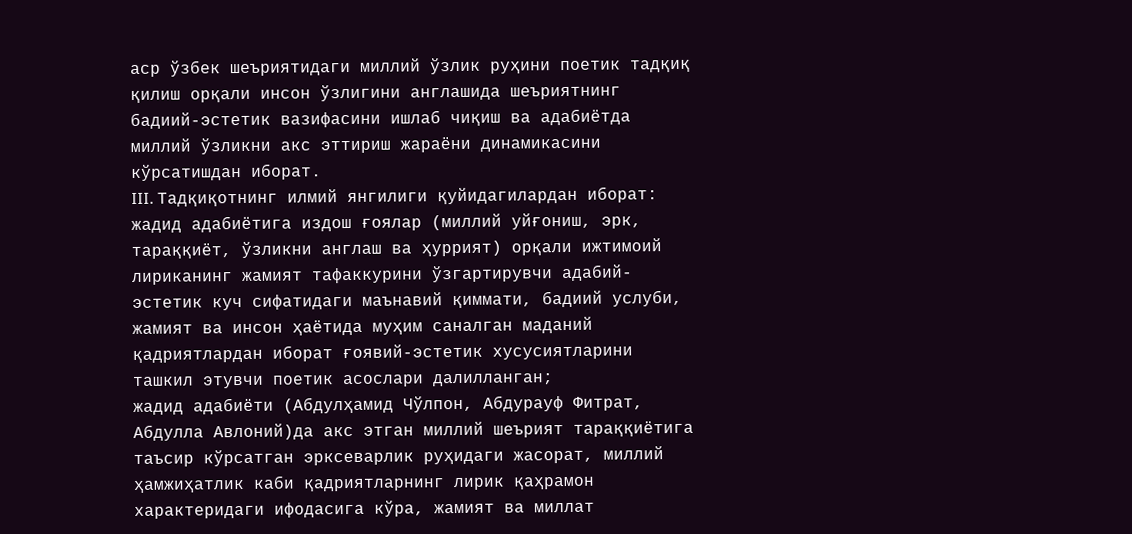аср ўзбек шеъриятидаги миллий ўзлик руҳини поетик тадқиқ қилиш орқали инсон ўзлигини англашида шеъриятнинг бадиий-эстетик вазифасини ишлаб чиқиш ва адабиётда миллий ўзликни акс эттириш жараёни динамикасини кўрсатишдан иборат.
III. Тадқиқотнинг илмий янгилиги қуйидагилардан иборат:
жадид адабиётига издош ғоялар (миллий уйғониш, эрк, тараққиёт, ўзликни англаш ва ҳуррият) орқали ижтимоий лириканинг жамият тафаккурини ўзгартирувчи адабий-эстетик куч сифатидаги маънавий қиммати, бадиий услуби, жамият ва инсон ҳаётида муҳим саналган маданий қадриятлардан иборат ғоявий-эстетик хусусиятларини ташкил этувчи поетик асослари далилланган;
жадид адабиёти (Абдулҳамид Чўлпон, Абдурауф Фитрат, Абдулла Авлоний)да акс этган миллий шеърият тараққиётига таъсир кўрсатган эрксеварлик руҳидаги жасорат, миллий ҳамжиҳатлик каби қадриятларнинг лирик қаҳрамон характеридаги ифодасига кўра, жамият ва миллат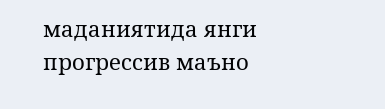маданиятида янги прогрессив маъно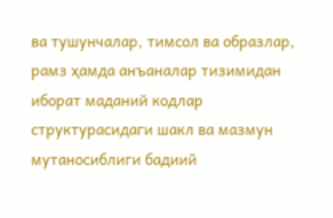ва тушунчалар, тимсол ва образлар, рамз ҳамда анъаналар тизимидан иборат маданий кодлар структурасидаги шакл ва мазмун мутаносиблиги бадиий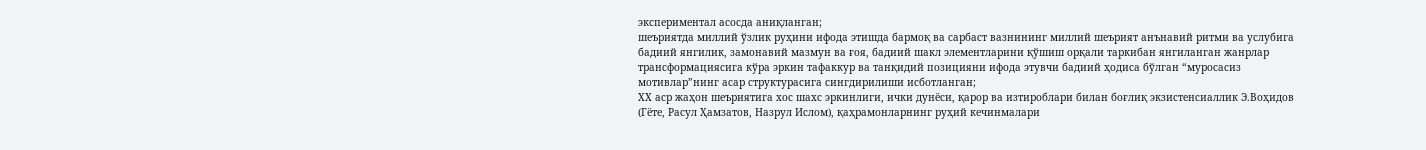экспериментал асосда аниқланган;
шеъриятда миллий ўзлик руҳини ифода этишда бармоқ ва сарбаст вазнининг миллий шеърият анънавий ритми ва услубига бадиий янгилик, замонавий мазмун ва ғоя, бадиий шакл элементларини қўшиш орқали таркибан янгиланган жанрлар трансформациясига кўра эркин тафаккур ва танқидий позицияни ифода этувчи бадиий ҳодиса бўлган “муросасиз мотивлар”нинг асар структурасига сингдирилиши исботланган;
ХХ аср жаҳон шеъриятига хос шахс эркинлиги, ички дунёси, қарор ва изтироблари билан боғлиқ экзистенсиаллик Э.Воҳидов (Гёте, Расул Ҳамзатов, Назрул Ислом), қаҳрамонларнинг руҳий кечинмалари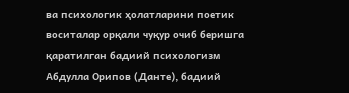ва психологик ҳолатларини поетик воситалар орқали чуқур очиб беришга қаратилган бадиий психологизм Абдулла Орипов (Данте), бадиий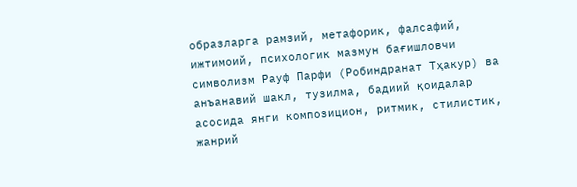образларга рамзий, метафорик, фалсафий, ижтимоий, психологик мазмун бағишловчи символизм Рауф Парфи (Робиндранат Тҳакур) ва анъанавий шакл, тузилма, бадиий қоидалар асосида янги композицион, ритмик, стилистик, жанрий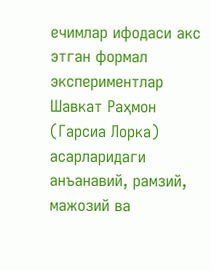ечимлар ифодаси акс этган формал экспериментлар Шавкат Раҳмон (Гарсиа Лорка) асарларидаги анъанавий, рамзий, мажозий ва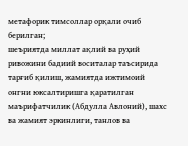метафорик тимсоллар орқали очиб берилган;
шеъриятда миллат ақлий ва руҳий ривожини бадиий воситалар таъсирида тарғиб қилиш, жамиятда ижтимоий онгни юксалтиришга қаратилган маърифатчилик (Абдулла Авлоний), шахс ва жамият эркинлиги, танлов ва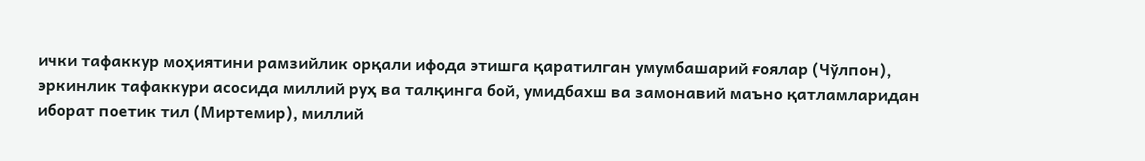ички тафаккур моҳиятини рамзийлик орқали ифода этишга қаратилган умумбашарий ғоялар (Чўлпон), эркинлик тафаккури асосида миллий руҳ ва талқинга бой, умидбахш ва замонавий маъно қатламларидан иборат поетик тил (Миртемир), миллий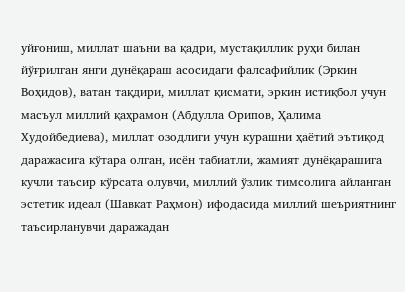уйғониш, миллат шаъни ва қадри, мустақиллик руҳи билан йўғрилган янги дунёқараш асосидаги фалсафийлик (Эркин Воҳидов), ватан тақдири, миллат қисмати, эркин истиқбол учун масъул миллий қаҳрамон (Абдулла Орипов, Ҳалима Худойбедиева), миллат озодлиги учун курашни ҳаётий эътиқод даражасига кўтара олган, исён табиатли, жамият дунёқарашига кучли таъсир кўрсата олувчи, миллий ўзлик тимсолига айланган эстетик идеал (Шавкат Раҳмон) ифодасида миллий шеъриятнинг таъсирланувчи даражадан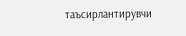таъсирлантирувчи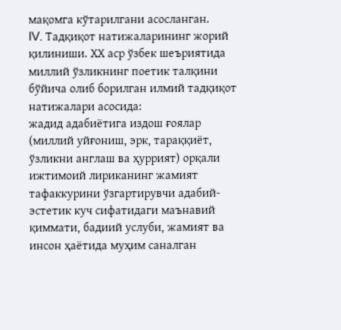мақомга кўтарилгани асосланган.
IV. Тадқиқот натижаларининг жорий қилиниши. ХХ аср ўзбек шеъриятида миллий ўзликнинг поетик талқини бўйича олиб борилган илмий тадқиқот натижалари асосида:
жадид адабиётига издош ғоялар (миллий уйғониш, эрк, тараққиёт, ўзликни англаш ва ҳуррият) орқали ижтимоий лириканинг жамият тафаккурини ўзгартирувчи адабий-эстетик куч сифатидаги маънавий қиммати, бадиий услуби, жамият ва инсон ҳаётида муҳим саналган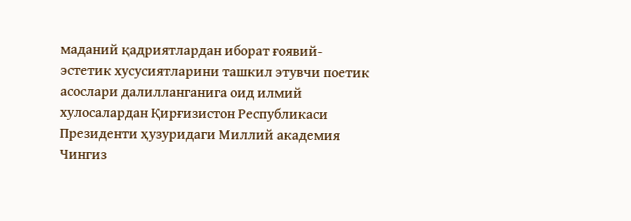маданий қадриятлардан иборат ғоявий-эстетик хусусиятларини ташкил этувчи поетик асослари далилланганига оид илмий хулосалардан Қирғизистон Республикаси Президенти ҳузуридаги Миллий академия Чингиз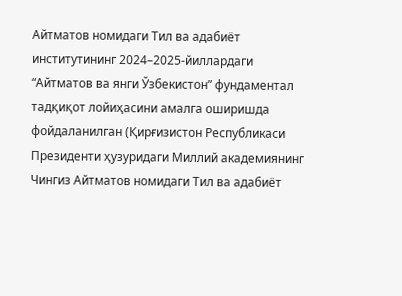Айтматов номидаги Тил ва адабиёт институтининг 2024–2025-йиллардаги “Айтматов ва янги Ўзбекистон” фундаментал тадқиқот лойиҳасини амалга оширишда фойдаланилган (Қирғизистон Республикаси Президенти ҳузуридаги Миллий академиянинг Чингиз Айтматов номидаги Тил ва адабиёт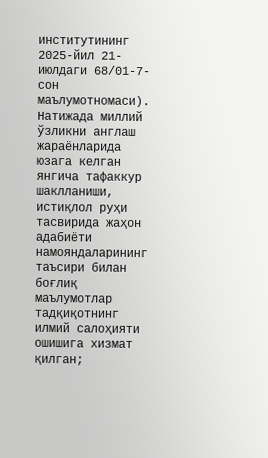институтининг 2025-йил 21-июлдаги 68/01-7-сон маълумотномаси). Натижада миллий ўзликни англаш жараёнларида юзага келган янгича тафаккур шаклланиши, истиқлол руҳи тасвирида жаҳон адабиёти намояндаларининг таъсири билан боғлиқ маълумотлар тадқиқотнинг илмий салоҳияти ошишига хизмат қилган;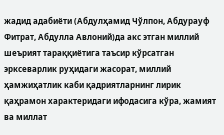жадид адабиёти (Абдулҳамид Чўлпон, Абдурауф Фитрат, Абдулла Авлоний)да акс этган миллий шеърият тараққиётига таъсир кўрсатган эрксеварлик руҳидаги жасорат, миллий ҳамжиҳатлик каби қадриятларнинг лирик қаҳрамон характеридаги ифодасига кўра, жамият ва миллат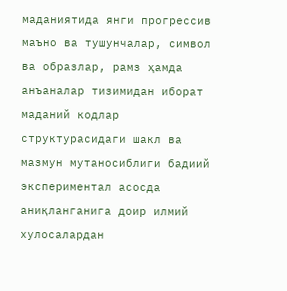маданиятида янги прогрессив маъно ва тушунчалар, символ ва образлар, рамз ҳамда анъаналар тизимидан иборат маданий кодлар структурасидаги шакл ва мазмун мутаносиблиги бадиий экспериментал асосда аниқланганига доир илмий хулосалардан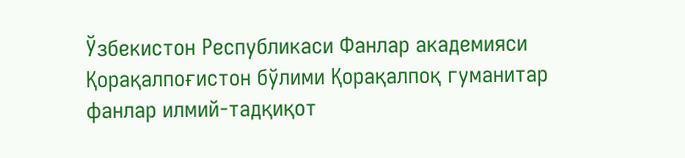Ўзбекистон Республикаси Фанлар академияси Қорақалпоғистон бўлими Қорақалпоқ гуманитар фанлар илмий-тадқиқот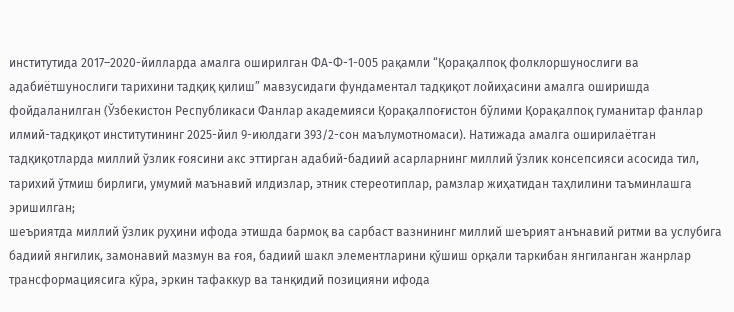институтида 2017–2020-йилларда амалга оширилган ФА-Ф-1-005 рақамли “Қорақалпоқ фолклоршунослиги ва адабиётшунослиги тарихини тадқиқ қилиш” мавзусидаги фундаментал тадқиқот лойиҳасини амалга оширишда фойдаланилган (Ўзбекистон Республикаси Фанлар академияси Қорақалпоғистон бўлими Қорақалпоқ гуманитар фанлар илмий-тадқиқот институтининг 2025-йил 9-июлдаги 393/2-сон маълумотномаси). Натижада амалга оширилаётган тадқиқотларда миллий ўзлик ғоясини акс эттирган адабий-бадиий асарларнинг миллий ўзлик консепсияси асосида тил, тарихий ўтмиш бирлиги, умумий маънавий илдизлар, этник стереотиплар, рамзлар жиҳатидан таҳлилини таъминлашга эришилган;
шеъриятда миллий ўзлик руҳини ифода этишда бармоқ ва сарбаст вазнининг миллий шеърият анънавий ритми ва услубига бадиий янгилик, замонавий мазмун ва ғоя, бадиий шакл элементларини қўшиш орқали таркибан янгиланган жанрлар трансформациясига кўра, эркин тафаккур ва танқидий позицияни ифода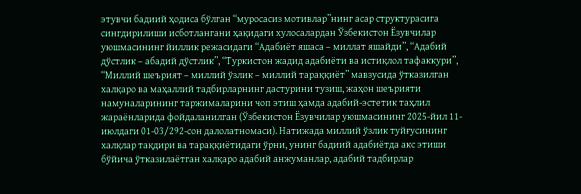этувчи бадиий ҳодиса бўлган “муросасиз мотивлар”нинг асар структурасига сингдирилиши исботлангани ҳақидаги хулосалардан Ўзбекистон Ёзувчилар уюшмасининг йиллик режасидаги “Адабиёт яшаса – миллат яшайди”, “Адабий дўстлик – абадий дўстлик”, “Туркистон жадид адабиёти ва истиқлол тафаккури”, “Миллий шеърият – миллий ўзлик – миллий тараққиёт” мавзусида ўтказилган халқаро ва маҳаллий тадбирларнинг дастурини тузиш, жаҳон шеърияти намуналарининг таржималарини чоп этиш ҳамда адабий-эстетик таҳлил жараёнларида фойдаланилган (Ўзбекистон Ёзувчилар уюшмасининг 2025-йил 11-июлдаги 01-03/292-сон далолатномаси). Натижада миллий ўзлик туйғусининг халқлар тақдири ва тараққиётидаги ўрни, унинг бадиий адабиётда акс этиши бўйича ўтказилаётган халқаро адабий анжуманлар, адабий тадбирлар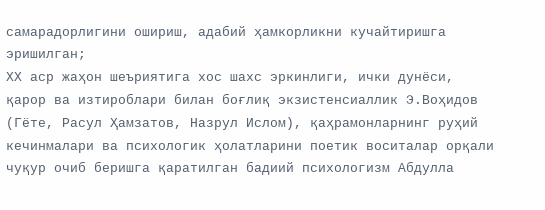самарадорлигини ошириш, адабий ҳамкорликни кучайтиришга эришилган;
ХХ аср жаҳон шеъриятига хос шахс эркинлиги, ички дунёси, қарор ва изтироблари билан боғлиқ экзистенсиаллик Э.Воҳидов (Гёте, Расул Ҳамзатов, Назрул Ислом), қаҳрамонларнинг руҳий кечинмалари ва психологик ҳолатларини поетик воситалар орқали чуқур очиб беришга қаратилган бадиий психологизм Абдулла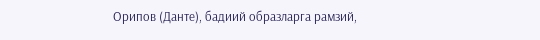Орипов (Данте), бадиий образларга рамзий,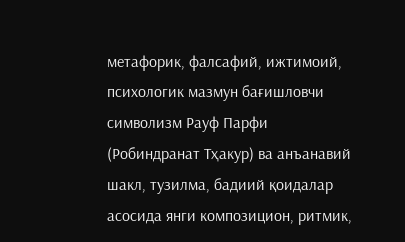метафорик, фалсафий, ижтимоий, психологик мазмун бағишловчи символизм Рауф Парфи (Робиндранат Тҳакур) ва анъанавий шакл, тузилма, бадиий қоидалар асосида янги композицион, ритмик,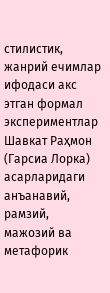стилистик, жанрий ечимлар ифодаси акс этган формал экспериментлар Шавкат Раҳмон (Гарсиа Лорка) асарларидаги анъанавий, рамзий, мажозий ва метафорик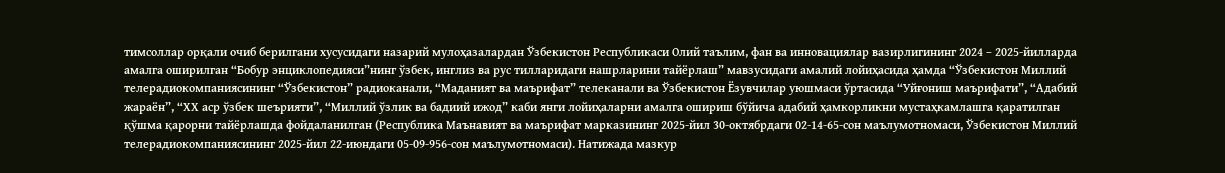тимсоллар орқали очиб берилгани хусусидаги назарий мулоҳазалардан Ўзбекистон Республикаси Олий таълим, фан ва инновациялар вазирлигининг 2024 – 2025-йилларда амалга оширилган “Бобур энциклопедияси”нинг ўзбек, инглиз ва рус тилларидаги нашрларини тайёрлаш” мавзусидаги амалий лойиҳасида ҳамда “Ўзбекистон Миллий телерадиокомпаниясининг “Ўзбекистон” радиоканали, “Маданият ва маърифат” телеканали ва Ўзбекистон Ёзувчилар уюшмаси ўртасида “Уйғониш маърифати”, “Адабий жараён”, “ХХ аср ўзбек шеърияти”, “Миллий ўзлик ва бадиий ижод” каби янги лойиҳаларни амалга ошириш бўйича адабий ҳамкорликни мустаҳкамлашга қаратилган қўшма қарорни тайёрлашда фойдаланилган (Республика Маънавият ва маърифат марказининг 2025-йил 30-октябрдаги 02-14-65-сон маълумотномаси, Ўзбекистон Миллий телерадиокомпаниясининг 2025-йил 22-июндаги 05-09-956-сон маълумотномаси). Натижада мазкур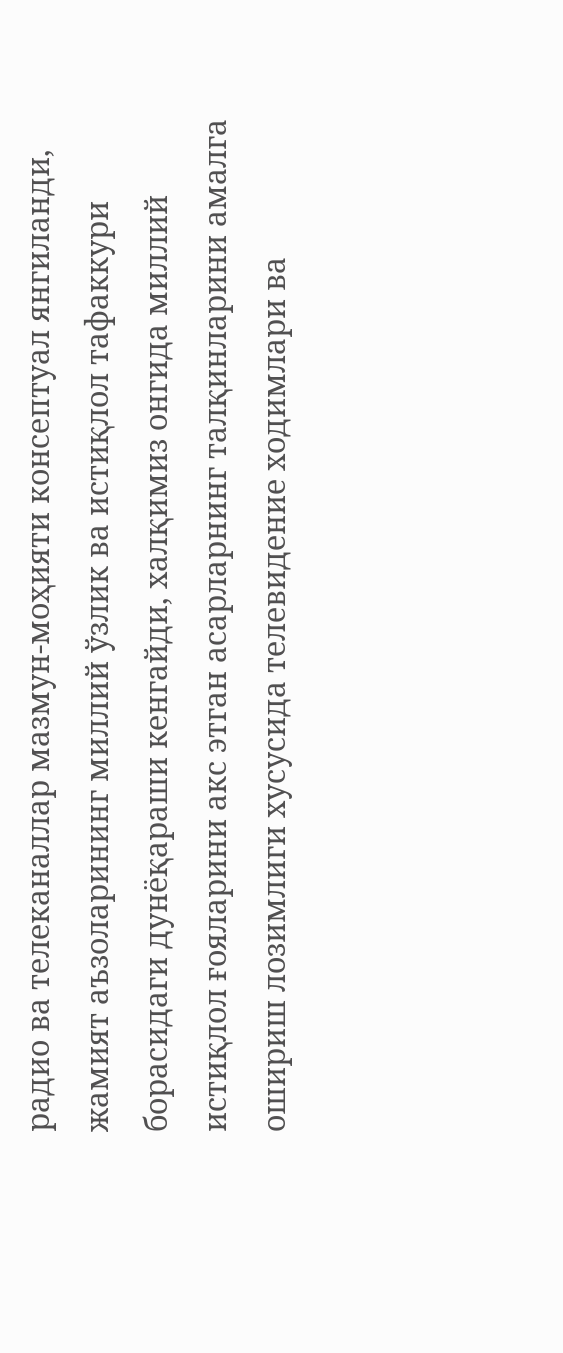радио ва телеканаллар мазмун-моҳияти консептуал янгиланди, жамият аъзоларининг миллий ўзлик ва истиқлол тафаккури борасидаги дунёқараши кенгайди, халқимиз онгида миллий истиқлол ғояларини акс этган асарларнинг талқинларини амалга ошириш лозимлиги хусусида телевидение ходимлари ва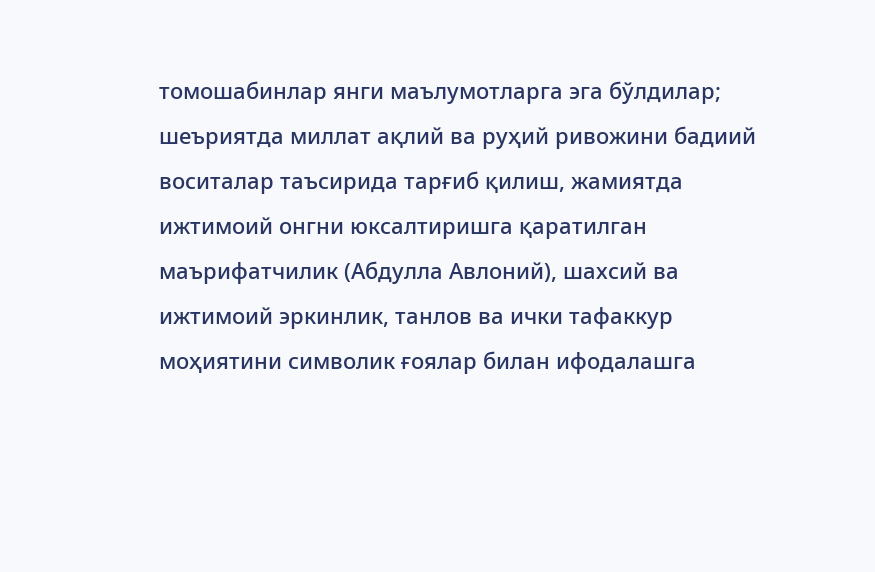томошабинлар янги маълумотларга эга бўлдилар;
шеъриятда миллат ақлий ва руҳий ривожини бадиий воситалар таъсирида тарғиб қилиш, жамиятда ижтимоий онгни юксалтиришга қаратилган маърифатчилик (Абдулла Авлоний), шахсий ва ижтимоий эркинлик, танлов ва ички тафаккур моҳиятини символик ғоялар билан ифодалашга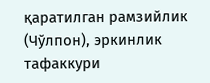қаратилган рамзийлик (Чўлпон), эркинлик тафаккури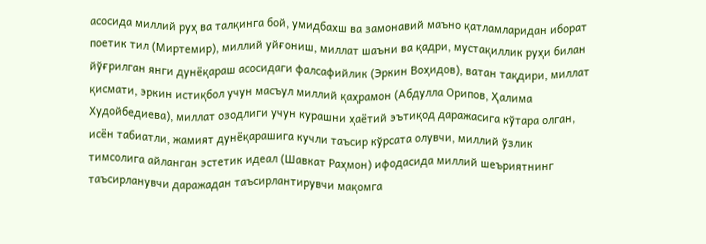асосида миллий руҳ ва талқинга бой, умидбахш ва замонавий маъно қатламларидан иборат поетик тил (Миртемир), миллий уйғониш, миллат шаъни ва қадри, мустақиллик руҳи билан йўғрилган янги дунёқараш асосидаги фалсафийлик (Эркин Воҳидов), ватан тақдири, миллат қисмати, эркин истиқбол учун масъул миллий қаҳрамон (Абдулла Орипов, Ҳалима Худойбедиева), миллат озодлиги учун курашни ҳаётий эътиқод даражасига кўтара олган, исён табиатли, жамият дунёқарашига кучли таъсир кўрсата олувчи, миллий ўзлик тимсолига айланган эстетик идеал (Шавкат Раҳмон) ифодасида миллий шеъриятнинг таъсирланувчи даражадан таъсирлантирувчи мақомга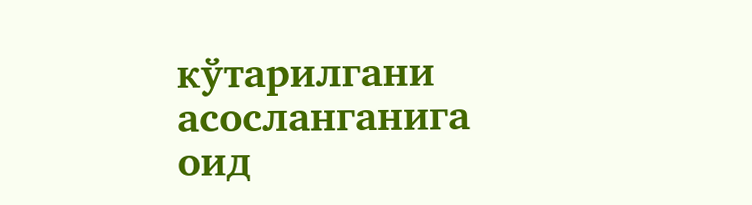кўтарилгани асосланганига оид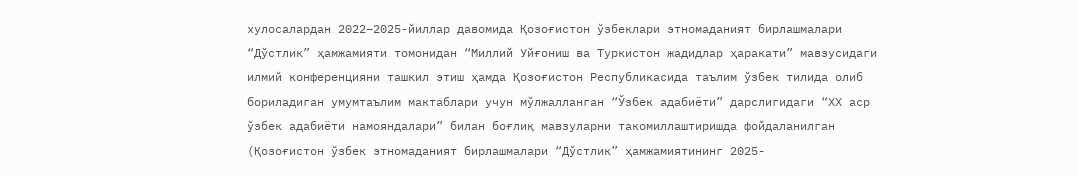хулосалардан 2022–2025-йиллар давомида Қозоғистон ўзбеклари этномаданият бирлашмалари “Дўстлик” ҳамжамияти томонидан “Миллий Уйғониш ва Туркистон жадидлар ҳаракати” мавзусидаги илмий конференцияни ташкил этиш ҳамда Қозоғистон Республикасида таълим ўзбек тилида олиб бориладиган умумтаълим мактаблари учун мўлжалланган “Ўзбек адабиёти” дарслигидаги “ХХ аср ўзбек адабиёти намояндалари” билан боғлиқ мавзуларни такомиллаштиришда фойдаланилган (Қозоғистон ўзбек этномаданият бирлашмалари “Дўстлик” ҳамжамиятининг 2025-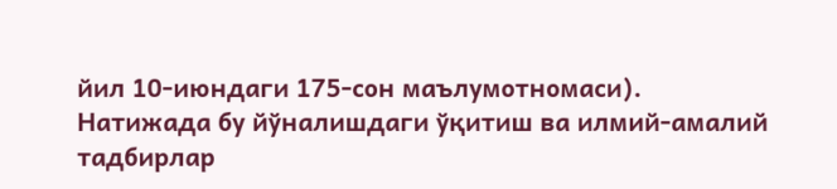йил 10-июндаги 175-сон маълумотномаси). Натижада бу йўналишдаги ўқитиш ва илмий-амалий тадбирлар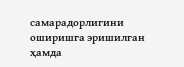самарадорлигини оширишга эришилган ҳамда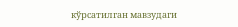кўрсатилган мавзудаги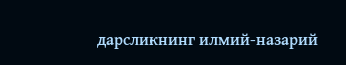дарсликнинг илмий-назарий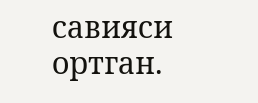савияси ортган.